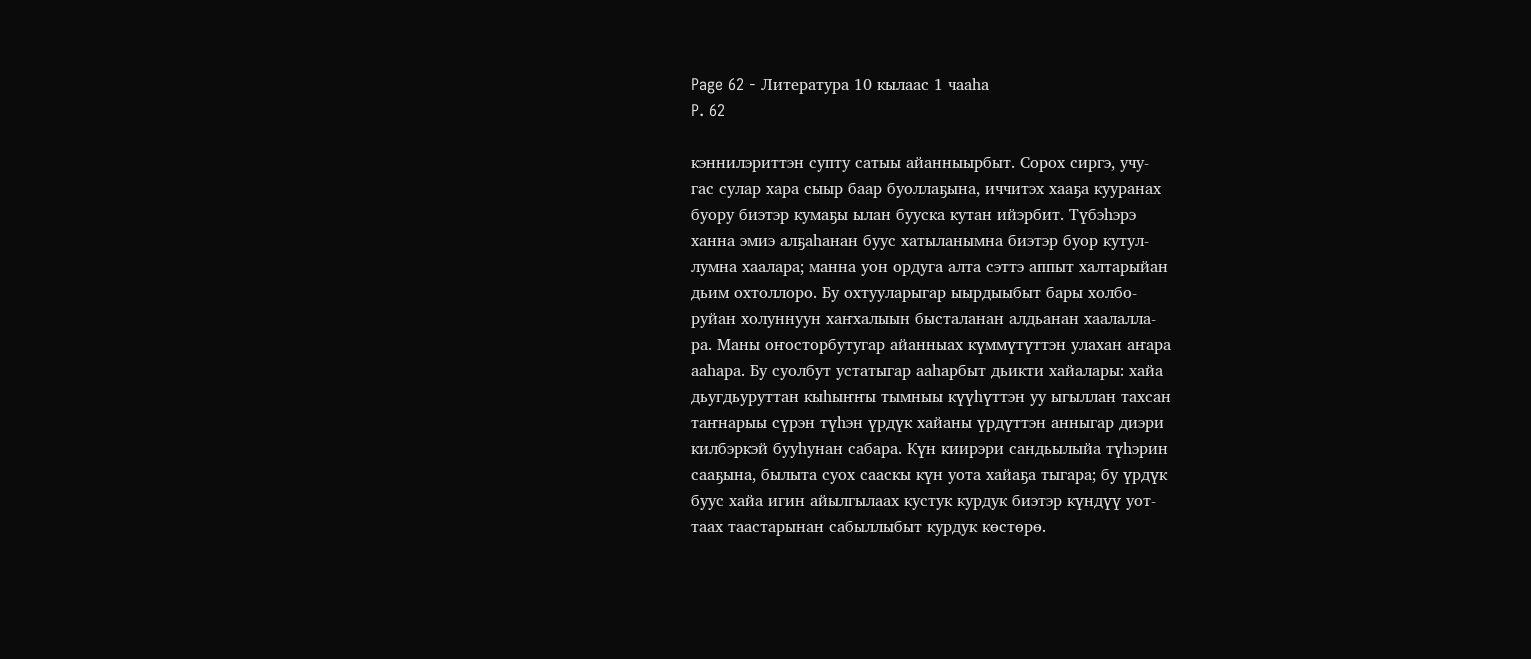Page 62 - Литература 10 кылаас 1 чааhа
P. 62

кэннилэриттэн супту сатыы айанныырбыт. Сорох сиргэ, учу-
гас сулар хара сыыр баар буоллаҕына, иччитэх хааҕа кууранах
буору биэтэр кумаҕы ылан бууска кутан ийэрбит. Түбэһэрэ
ханна эмиэ алҕаһанан буус хатыланымна биэтэр буор кутул-
лумна хаалара; манна уон ордуга алта сэттэ аппыт халтарыйан
дьим охтоллоро. Бу охтууларыгар ыырдыыбыт бары холбо-
руйан холуннуун хаҥхалыын бысталанан алдьанан хаалалла-
ра. Маны оҥосторбутугар айанныах күммүтүттэн улахан аҥара
ааһара. Бу суолбут устатыгар ааһарбыт дьикти хайалары: хайа
дьугдьуруттан кыһыҥҥы тымныы күүһүттэн уу ыгыллан тахсан
таҥнарыы сүрэн түһэн үрдүк хайаны үрдүттэн анныгар диэри
килбэркэй бууһунан сабара. Күн киирэри сандьылыйа түһэрин
сааҕына, былыта суох сааскы күн уота хайаҕа тыгара; бу үрдүк
буус хайа игин айылгылаах кустук курдук биэтэр күндүү уот-
таах таастарынан сабыллыбыт курдук көстөрө.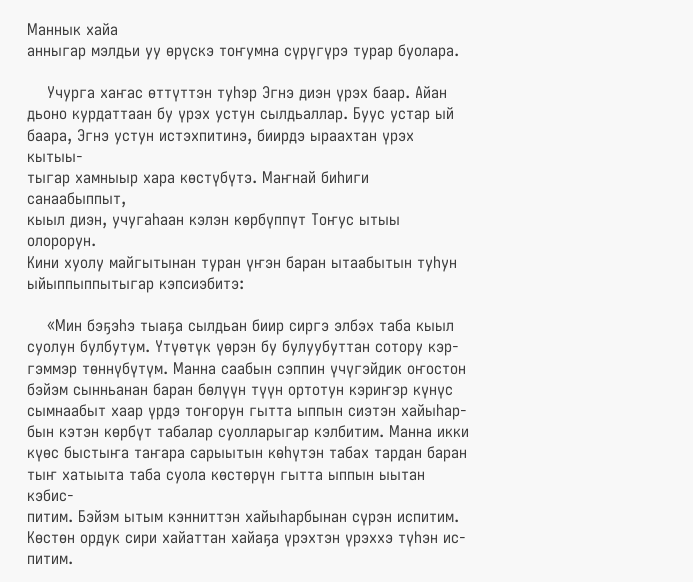Маннык хайа
анныгар мэлдьи уу өрүскэ тоҥумна сүрүгүрэ турар буолара.

    Учурга хаҥас өттүттэн туһэр Эгнэ диэн үрэх баар. Айан
дьоно курдаттаан бу үрэх устун сылдьаллар. Буус устар ый
баара, Эгнэ устун истэхпитинэ, биирдэ ыраахтан үрэх кытыы-
тыгар хамныыр хара көстүбүтэ. Маҥнай биһиги санаабыппыт,
кыыл диэн, учугаһаан кэлэн көрбүппүт Тоҥус ытыы олорорун.
Кини хуолу майгытынан туран үҥэн баран ытаабытын туһун
ыйыппыппытыгар кэпсиэбитэ:

    «Мин бэҕэһэ тыаҕа сылдьан биир сиргэ элбэх таба кыыл
суолун булбутум. Үтүөтүк үөрэн бу булуубуттан сотору кэр-
гэммэр төннүбүтүм. Манна саабын сэппин үчүгэйдик оҥостон
бэйэм сынньанан баран бөлүүн түүн ортотун кэриҥэр күнүс
сымнаабыт хаар үрдэ тоҥорун гытта ыппын сиэтэн хайыһар-
бын кэтэн көрбүт табалар суолларыгар кэлбитим. Манна икки
күөс быстыҥа таҥара сарыытын көһүтэн табах тардан баран
тыҥ хатыыта таба суола көстөрүн гытта ыппын ыытан кэбис-
питим. Бэйэм ытым кэнниттэн хайыһарбынан сүрэн испитим.
Көстөн ордук сири хайаттан хайаҕа үрэхтэн үрэххэ түһэн ис-
питим.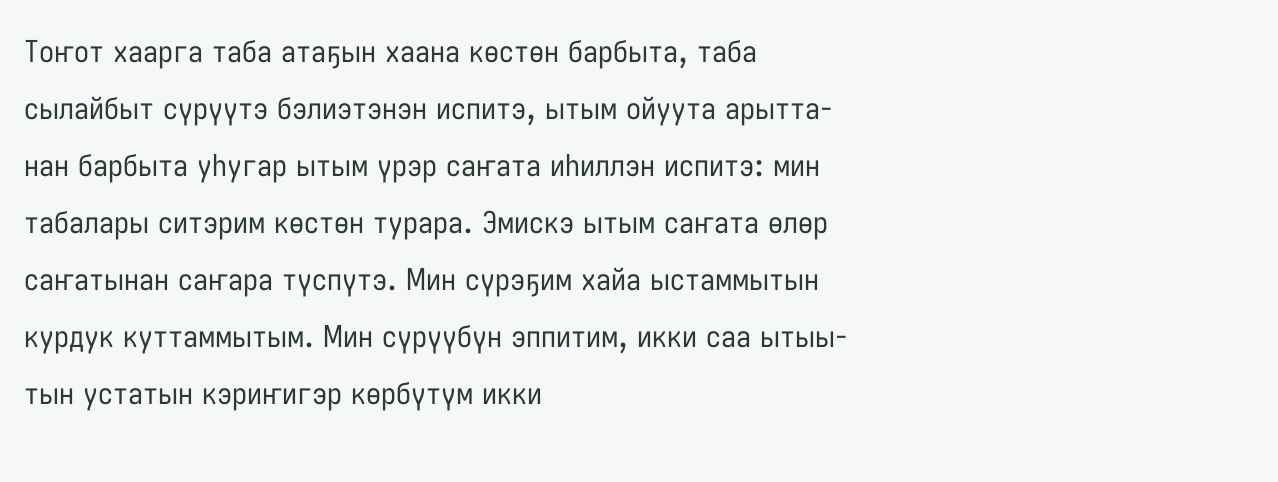Тоҥот хаарга таба атаҕын хаана көстөн барбыта, таба
сылайбыт сүрүүтэ бэлиэтэнэн испитэ, ытым ойуута арытта-
нан барбыта уһугар ытым үрэр саҥата иһиллэн испитэ: мин
табалары ситэрим көстөн турара. Эмискэ ытым саҥата өлөр
саҥатынан саҥара түспүтэ. Мин сүрэҕим хайа ыстаммытын
курдук куттаммытым. Мин сүрүүбүн эппитим, икки саа ытыы-
тын устатын кэриҥигэр көрбүтүм икки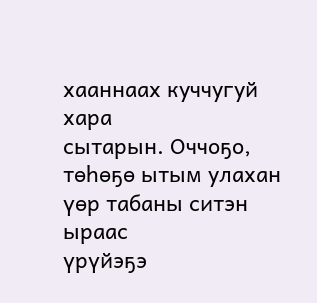хааннаах куччугуй хара
сытарын. Оччоҕо, төһөҕө ытым улахан үөр табаны ситэн ыраас
үрүйэҕэ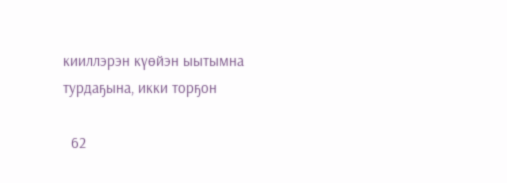кииллэрэн күөйэн ыытымна турдаҕына, икки торҕон

  62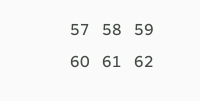57   58   59   60   61   62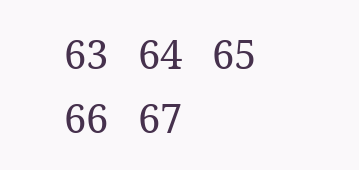63   64   65   66   67